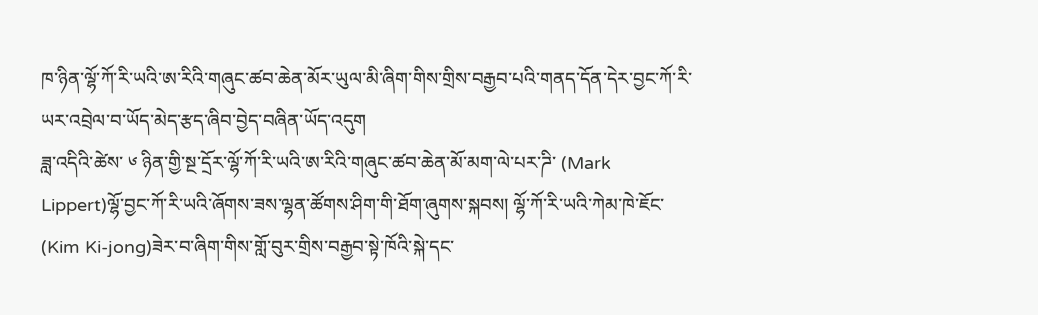ཁ་ཉིན་ལྷོ་ཀོ་རི་ཡའི་ཨ་རིའི་གཞུང་ཚབ་ཆེན་མོར་ཡུལ་མི་ཞིག་གིས་གྲིས་བརྒྱབ་པའི་གནད་དོན་དེར་བྱང་ཀོ་རི་ཡར་འབྲེལ་བ་ཡོད་མེད་རྩད་ཞིབ་བྱེད་བཞིན་ཡོད་འདུག
ཟླ་འདིའི་ཚེས་ ༦ ཉིན་གྱི་སྔ་དྲོར་ལྷོ་ཀོ་རི་ཡའི་ཨ་རིའི་གཞུང་ཚབ་ཆེན་མོ་མག་ལེ་པར་ཌི་ (Mark Lippert)ལྷོ་བྱང་ཀོ་རི་ཡའི་ཞོགས་ཟས་ལྷན་ཚོགས་ཤིག་གི་ཐོག་ཞུགས་སྐབས། ལྷོ་ཀོ་རི་ཡའི་ཀེམ་ཁེ་ཇོང་ (Kim Ki-jong)ཟེར་བ་ཞིག་གིས་གློ་བུར་གྲིས་བརྒྱབ་སྟེ་ཁོའི་སྐེ་དང་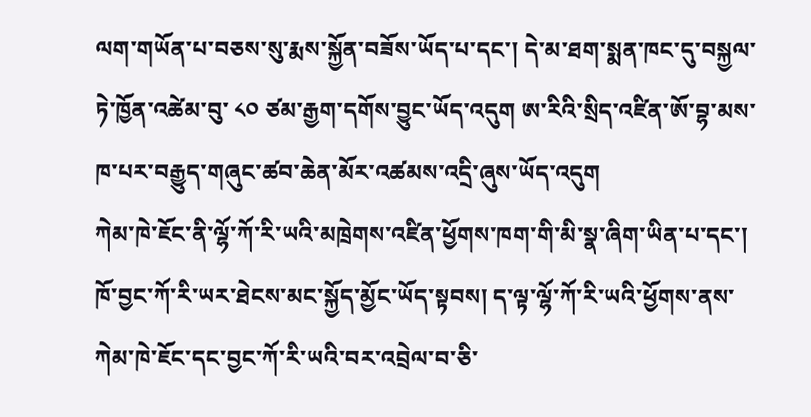ལག་གཡོན་པ་བཅས་སུ་རྨས་སྐྱོན་བཟོས་ཡོད་པ་དང་། དེ་མ་ཐག་སྨན་ཁང་དུ་བསྐྱལ་ཏེ་ཁྱོན་འཚེམ་བུ་ ༨༠ ཙམ་རྒྱག་དགོས་བྱུང་ཡོད་འདུག ཨ་རིའི་སྲིད་འཛིན་ཨོ་བྷ་མས་ཁ་པར་བརྒྱུད་གཞུང་ཚབ་ཆེན་མོར་འཚམས་འདྲི་ཞུས་ཡོད་འདུག
ཀེམ་ཁེ་ཇོང་ནི་ལྷོ་ཀོ་རི་ཡའི་མཁྲེགས་འཛིན་ཕྱོགས་ཁག་གི་མི་སྣ་ཞིག་ཡིན་པ་དང་། ཁོ་བྱང་ཀོ་རི་ཡར་ཐེངས་མང་སྐྱོད་མྱོང་ཡོད་སྟབས། ད་ལྟ་ལྷོ་ཀོ་རི་ཡའི་ཕྱོགས་ནས་ཀེམ་ཁེ་ཇོང་དང་བྱང་ཀོ་རི་ཡའི་བར་འབྲེལ་བ་ཅི་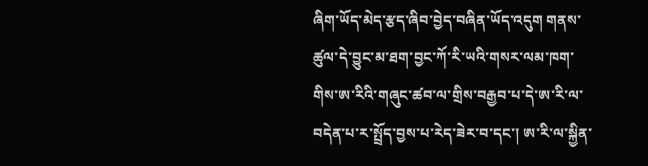ཞིག་ཡོད་མེད་རྩད་ཞིབ་བྱེད་བཞིན་ཡོད་འདུག གནས་ཚུལ་དེ་བྱུང་མ་ཐག་བྱང་ཀོ་རི་ཡའི་གསར་ལམ་ཁག་གིས་ཨ་རིའི་གཞུང་ཚབ་ལ་གྲིས་བརྒྱབ་པ་དེ་ཨ་རི་ལ་བདེན་པ་ར་སྤྲོད་བྱས་པ་རེད་ཟེར་བ་དང་། ཨ་རི་ལ་སྐྱིན་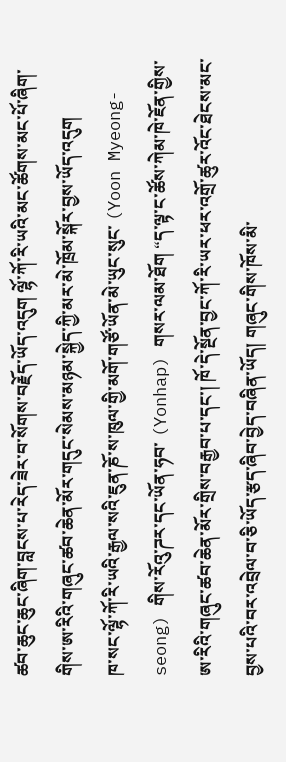ཚབ་ཆུང་ཆུང་ཞིག་བླངས་པ་རེད་ཟེར་བ་སོགས་བརྗོད་ཡོད་འདུག ལྷོ་ཀོ་རི་ཡའི་མང་ཚོགས་མང་པོ་ཞིག་གིས་ཨ་རིའི་གཞུང་ཚབ་ཆེན་མོར་གདུང་སེམས་མཉམ་སྐྱེད་ཀྱི་མར་མེ་ཁྲོམ་སྐོར་བྱས་ཡོད་འདུག
ཁ་སང་ལྷོ་ཀོ་རི་ཡའི་རྒྱལ་སའི་ཇུན་ཎོ་ས་ཁུལ་གྱི་མགོ་གཙོ་ཡོན་མེ་ཡུང་སུང་ (Yoon Myeong-seong) གིས་རོའུ་ཌར་དང་ཡོན་ཧབ་ (Yonhap) གསར་ལམ་ཐོག “ད་ལྟ་ང་ཚོས་ཀེམ་ཁེ་ཇོན་གྱིས་ཨ་རིའི་གཞུང་ཚབ་ཆེན་མོར་གྲིས་བརྒྱབ་པ་དང་། ཁོ་དེ་སྔོན་བྱང་ཀོ་རི་ཡར་ཕར་འགྲོ་ཚུར་འོང་ཐེངས་མང་བྱས་པའི་བར་འབྲེལ་བ་ཅི་ཡོད་རྩད་ཞིབ་བྱེད་བཞིན་ཡོད། གཞུང་གིས་ཁོས་མི་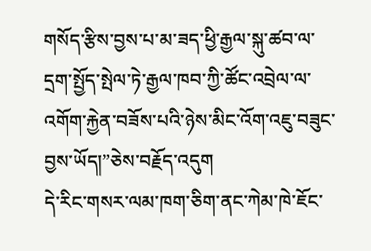གསོད་རྩིས་བྱས་པ་མ་ཟད་ཕྱི་རྒྱལ་སྐུ་ཚབ་ལ་དྲག་སྤྱོད་སྤེལ་ཏེ་རྒྱལ་ཁབ་ཀྱི་ཚོང་འབྲེལ་ལ་འགོག་རྐྱེན་བཟོས་པའི་ཉེས་མིང་འོག་འཇུ་བཟུང་བྱས་ཡོད།”ཅེས་བརྗོད་འདུག
དེ་རིང་གསར་ལམ་ཁག་ཅིག་ནང་ཀེམ་ཁེ་ཇོང་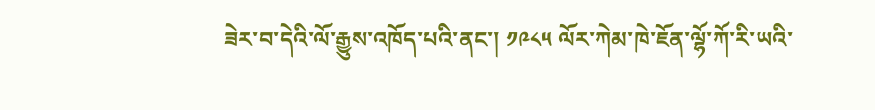ཟེར་བ་དེའི་ལོ་རྒྱུས་འཁོད་པའི་ནང་། ༡༩༨༥ ལོར་ཀེམ་ཁེ་ཇོན་ལྷོ་ཀོ་རི་ཡའི་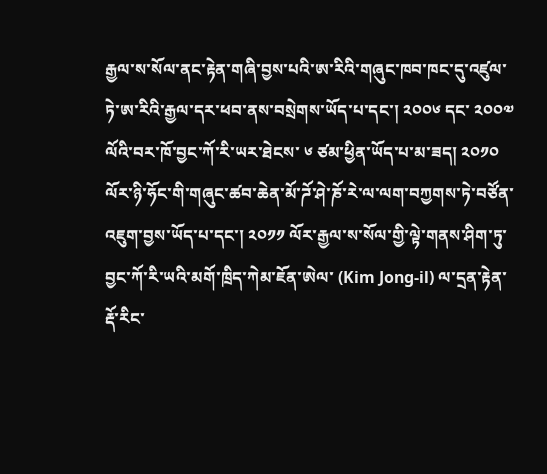རྒྱལ་ས་སོལ་ནང་རྟེན་གཞི་བྱས་པའི་ཨ་རིའི་གཞུང་ཁབ་ཁང་དུ་འཛུལ་ཏེ་ཨ་རིའི་རྒྱལ་དར་ཕབ་ནས་བསྲེགས་ཡོད་པ་དང་། ༢༠༠༦ དང་ ༢༠༠༧ ལོའི་བར་ཁོ་བྱང་ཀོ་རི་ཡར་ཐེངས་ ༦ ཙམ་ཕྱིན་ཡོད་པ་མ་ཟད། ༢༠༡༠ ལོར་ཉི་ཧོང་གི་གཞུང་ཚབ་ཆེན་མོ་ཌོ་ཤེ་ཎོ་རེ་ལ་ལག་བཀྱགས་ཏེ་བཙོན་འཇུག་བྱས་ཡོད་པ་དང་། ༢༠༡༡ ལོར་རྒྱལ་ས་སོལ་གྱི་ལྟེ་གནས་ཤིག་ཏུ་བྱང་ཀོ་རི་ཡའི་མགོ་ཁྲིད་ཀེམ་ཇོན་ཨེལ་ (Kim Jong-il) ལ་དྲན་རྟེན་རྡོ་རིང་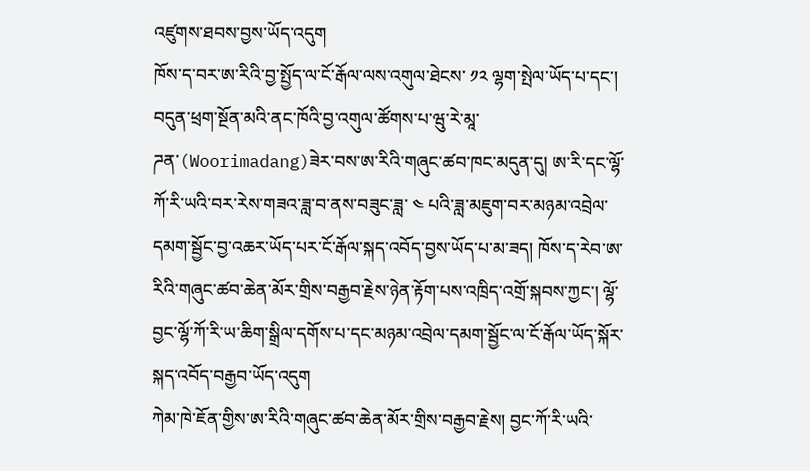འཛུགས་ཐབས་བྱས་ཡོད་འདུག
ཁོས་ད་བར་ཨ་རིའི་བྱ་སྤྱོད་ལ་ངོ་རྒོལ་ལས་འགུལ་ཐེངས་ ༡༢ ལྷག་སྤེལ་ཡོད་པ་དང་། བདུན་ཕྲག་སྔོན་མའི་ནང་ཁོའི་བྱ་འགུལ་ཚོགས་པ་ཝུ་རེ་མཱ་ཌན་(Woorimadang)ཟེར་བས་ཨ་རིའི་གཞུང་ཚབ་ཁང་མདུན་དུ། ཨ་རི་དང་ལྷོ་ཀོ་རི་ཡའི་བར་རེས་གཟའ་ཟླ་བ་ནས་བཟུང་ཟླ་ ༤ པའི་ཟླ་མཇུག་བར་མཉམ་འབྲེལ་དམག་སྦྱོང་བྱ་འཆར་ཡོད་པར་ངོ་རྒོལ་སྐད་འབོད་བྱས་ཡོད་པ་མ་ཟད། ཁོས་ད་རེབ་ཨ་རིའི་གཞུང་ཚབ་ཆེན་མོར་གྲིས་བརྒྱབ་རྗེས་ཉེན་རྟོག་པས་འཁྲིད་འགྲོ་སྐབས་ཀྱང་། ལྷོ་བྱང་ལྷོ་ཀོ་རི་ཡ་ཆིག་སྒྲིལ་དགོས་པ་དང་མཉམ་འབྲེལ་དམག་སྦྱོང་ལ་ངོ་རྒོལ་ཡོད་སྐོར་སྐད་འབོད་བརྒྱབ་ཡོད་འདུག
ཀེམ་ཁེ་ཇོན་གྱིས་ཨ་རིའི་གཞུང་ཚབ་ཆེན་མོར་གྲིས་བརྒྱབ་རྗེས། བྱང་ཀོ་རི་ཡའི་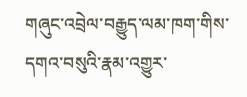གཞུང་འབྲེལ་བརྒྱུད་ལམ་ཁག་གིས་དགའ་བསུའི་རྣམ་འགྱུར་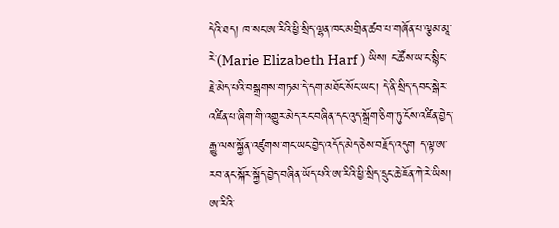དེའི་ཐད། ཁ་སང་ཨ་རིའི་ཕྱི་སྲིད་ལྷན་ཁང་མགྲིན་ཚབ་པ་གཞོན་པ་ལྕམ་མཱ་རེ་(Marie Elizabeth Harf ) ཡིས། ང་ཚོས་ཡ་ང་སྙིང་རྗེ་མེད་པའི་བསྒྲགས་གཏམ་དེ་དག་མཐོང་སོང་ཡང་། དེ་ནི་སྲིད་དབང་སྒེར་འཛིན་པ་ཞིག་གི་འགྱུར་མེད་རང་བཞིན་དང་འུད་སྒྲོག་ཅིག་ཏུ་ངོས་འཛིན་བྱེད་རྒྱུ་ལས་སྐྱོན་འཛུགས་གང་ཡང་བྱེད་འདོད་མེད་ཅེས་བརྗོད་འདུག ད་ལྟ་ཨ་རབ་ནང་སྐོར་སྐྱོད་བྱེད་བཞིན་ཡོད་པའི་ཨ་རིའི་ཕྱི་སྲིད་དྲུང་ཆེ་ཇོན་ཀེ་རེ་ཡིས། ཨ་རིའི་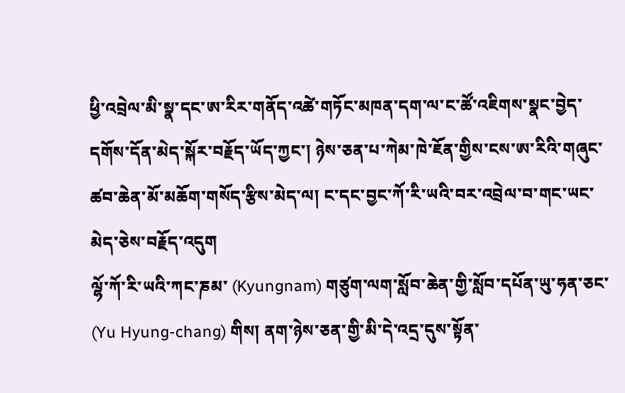ཕྱི་འབྲེལ་མི་སྣ་དང་ཨ་རིར་གནོད་འཚེ་གཏོང་མཁན་དག་ལ་ང་ཚོ་འཇིགས་སྣང་བྱེད་དགོས་དོན་མེད་སྐོར་བརྗོད་ཡོད་ཀྱང་། ཉེས་ཅན་པ་ཀེམ་ཁེ་ཇོན་གྱིས་ངས་ཨ་རིའི་གཞུང་ཚབ་ཆེན་མོ་མཆོག་གསོད་རྩིས་མེད་ལ། ང་དང་བྱང་ཀོ་རི་ཡའི་བར་འབྲེལ་བ་གང་ཡང་མེད་ཅེས་བརྗོད་འདུག
ལྷོ་ཀོ་རི་ཡའི་ཀང་ཎམ་ (Kyungnam) གཙུག་ལག་སློབ་ཆེན་གྱི་སློབ་དཔོན་ཡུ་ཧན་ཅང་ (Yu Hyung-chang) གིས། ནག་ཉེས་ཅན་གྱི་མི་དེ་འདྲ་དུས་སྟོན་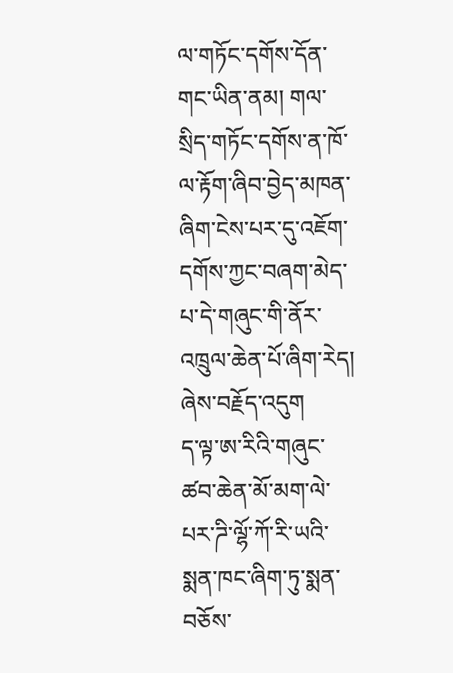ལ་གཏོང་དགོས་དོན་གང་ཡིན་ནམ། གལ་སྲིད་གཏོང་དགོས་ན་ཁོ་ལ་རྟོག་ཞིབ་བྱེད་མཁན་ཞིག་ངེས་པར་དུ་འཇོག་དགོས་ཀྱང་བཞག་མེད་པ་དེ་གཞུང་གི་ནོར་འཁྲུལ་ཆེན་པོ་ཞིག་རེད། ཞེས་བརྗོད་འདུག
ད་ལྟ་ཨ་རིའི་གཞུང་ཚབ་ཆེན་མོ་མག་ལེ་པར་ཌི་ལྷོ་ཀོ་རི་ཡའི་སྨན་ཁང་ཞིག་ཏུ་སྨན་བཅོས་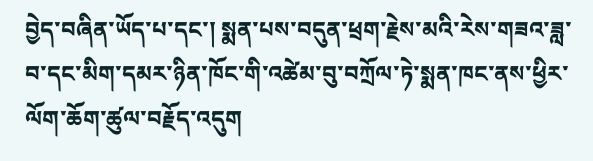བྱེད་བཞིན་ཡོད་པ་དང་། སྨན་པས་བདུན་ཕྲག་རྗེས་མའི་རེས་གཟའ་ཟླ་བ་དང་མིག་དམར་ཉིན་ཁོང་གི་འཚེམ་བུ་བཀྲོལ་ཏེ་སྨན་ཁང་ནས་ཕྱིར་ལོག་ཆོག་ཚུལ་བརྗོད་འདུག